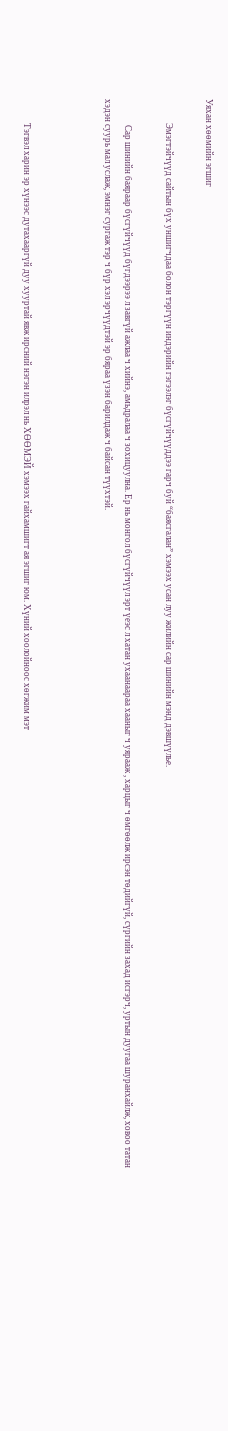Уяхан хөөмийн эгшиг

            Эмэгтэйчүүд сайтын бүх уншигчдаа болон тэргүүн индэрийн гэгээлэг бүсгүйчүүддээ гарч буй “баясгалан” хэмээх усан луу жилийн сар шинийн мэнд дэвшүүлье.

             Сар шинийн баяраар бүсгүйчүүд бүгдээрээ л завгүй ажлаа ч хийнэ, амьдралаа ч зохицуулна. Ер нь монгол бүсгүйчүүл эрт үеэс л хатан ухаанаараа хааныг ч уярааж , харцыг ч өмгөөлж ирсэн төдийгүй, сүргийн захад исгэрч, уртын дуугаа шуранхайлж, ховоо татан хэдэн суурь мал услаж, эмнэг сургаж тэр ч бүр хэл эрчүүдтэй эр бяраа үзэн барилдаж ч байсан түүхтэй.



            Тэгвэл харин эр хүнээс дутахааргүй дуу хууртай явж ирсний нэгэн илрэл нь ХӨӨМЭЙ хэмээх гайхамшигт ая эгшиг юм. Хүний хоолойноос хөгжим мэт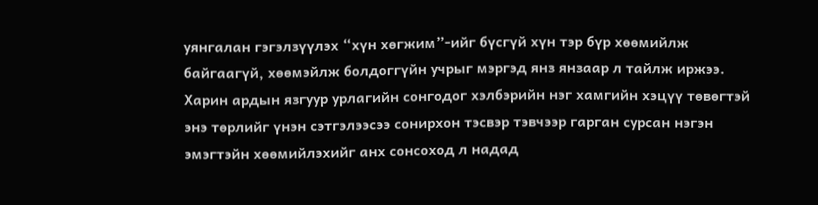уянгалан гэгэлзүүлэх “хүн хөгжим”-ийг бүсгүй хүн тэр бүр хөөмийлж  байгаагүй, хөөмэйлж болдоггүйн учрыг мэргэд янз янзаар л тайлж иржээ. Харин ардын язгуур урлагийн сонгодог хэлбэрийн нэг хамгийн хэцүү төвөгтэй энэ төрлийг үнэн сэтгэлээсээ сонирхон тэсвэр тэвчээр гарган сурсан нэгэн эмэгтэйн хөөмийлэхийг анх сонсоход л надад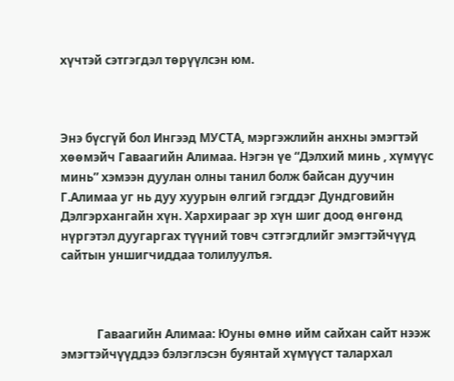хүчтэй сэтгэгдэл төрүүлсэн юм.



Энэ бүсгүй бол Ингээд МУСТА, мэргэжлийн анхны эмэгтэй хөөмэйч Гаваагийн Алимаа. Нэгэн үе “Дэлхий минь , хүмүүс минь” хэмээн дуулан олны танил болж байсан дуучин Г.Алимаа уг нь дуу хуурын өлгий гэгддэг Дундговийн Дэлгэрхангайн хүн. Хархирааг эр хүн шиг доод өнгөнд нүргэтэл дуугаргах түүний товч сэтгэгдлийг эмэгтэйчүүд сайтын уншигчиддаа толилуулъя.



            Гаваагийн Алимаа: Юуны өмнө ийм сайхан сайт нээж эмэгтэйчүүддээ бэлэглэсэн буянтай хүмүүст талархал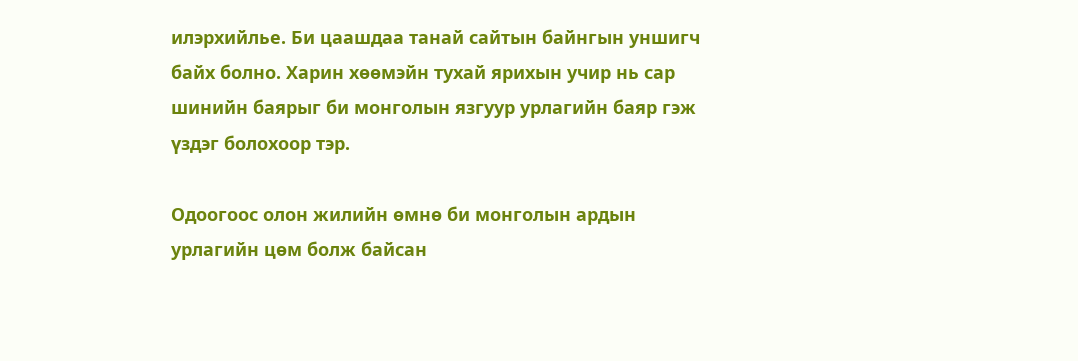илэрхийлье. Би цаашдаа танай сайтын байнгын уншигч байх болно. Харин хөөмэйн тухай ярихын учир нь сар шинийн баярыг би монголын язгуур урлагийн баяр гэж үздэг болохоор тэр.

Одоогоос олон жилийн өмнө би монголын ардын урлагийн цөм болж байсан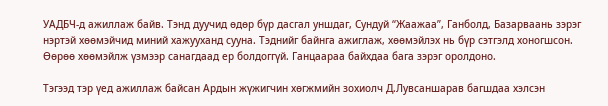УАДБЧ-д ажиллаж байв. Тэнд дуучид өдөр бүр дасгал уншдаг, Сундуй “Жаажаа”, Ганболд, Базарваань зэрэг нэртэй хөөмэйчид миний хажууханд сууна. Тэднийг байнга ажиглаж, хөөмэйлэх нь бүр сэтгэлд хоногшсон. Өөрөө хөөмэйлж үзмээр санагдаад ер болдоггүй. Ганцаараа байхдаа бага зэрэг оролдоно.

Тэгээд тэр үед ажиллаж байсан Ардын жүжигчин хөгжмийн зохиолч Д.Лувсаншарав багшдаа хэлсэн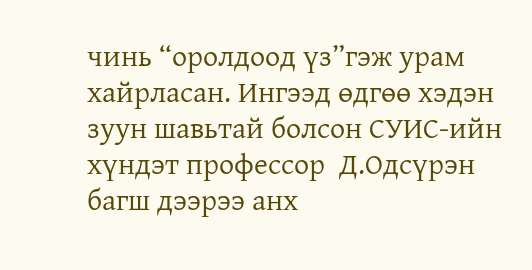чинь “оролдоод үз”гэж урам хайрласан. Ингээд өдгөө хэдэн зуун шавьтай болсон СУИС-ийн хүндэт профессор  Д.Одсүрэн багш дээрээ анх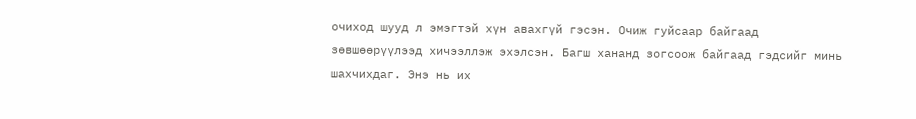очиход шууд л эмэгтэй хүн авахгүй гэсэн. Очиж гуйсаар байгаад зөвшөөрүүлээд хичээллэж эхэлсэн. Багш хананд зогсоож байгаад гэдсийг минь шахчихдаг. Энэ нь их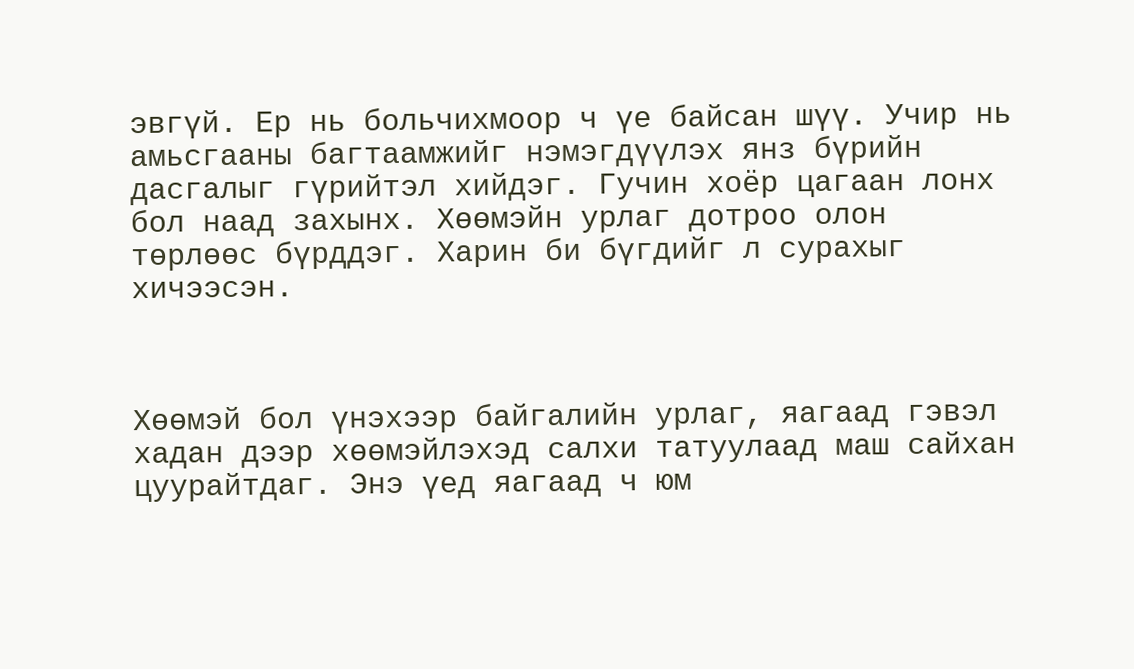эвгүй. Ер нь больчихмоор ч үе байсан шүү. Учир нь амьсгааны багтаамжийг нэмэгдүүлэх янз бүрийн дасгалыг гүрийтэл хийдэг. Гучин хоёр цагаан лонх бол наад захынх. Хөөмэйн урлаг дотроо олон төрлөөс бүрддэг. Харин би бүгдийг л сурахыг хичээсэн.



Хөөмэй бол үнэхээр байгалийн урлаг, яагаад гэвэл хадан дээр хөөмэйлэхэд салхи татуулаад маш сайхан цуурайтдаг. Энэ үед яагаад ч юм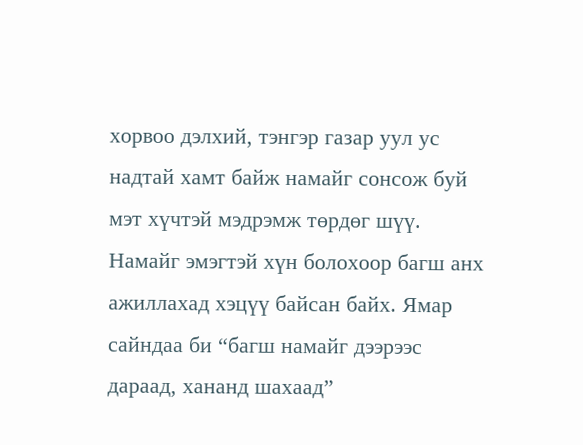хорвоо дэлхий, тэнгэр газар уул ус надтай хамт байж намайг сонсож буй мэт хүчтэй мэдрэмж төрдөг шүү. Намайг эмэгтэй хүн болохоор багш анх ажиллахад хэцүү байсан байх. Ямар сайндаа би “багш намайг дээрээс дараад, хананд шахаад”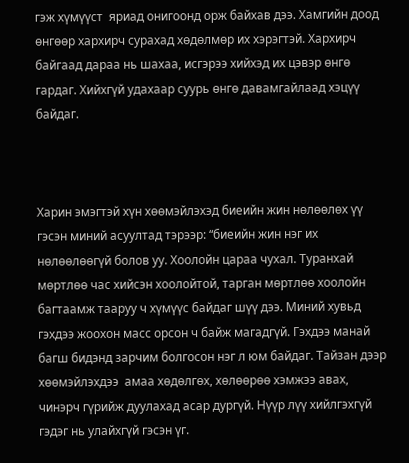гэж хүмүүст  яриад онигоонд орж байхав дээ. Хамгийн доод өнгөөр хархирч сурахад хөдөлмөр их хэрэгтэй. Хархирч байгаад дараа нь шахаа, исгэрээ хийхэд их цэвэр өнгө гардаг. Хийхгүй удахаар суурь өнгө давамгайлаад хэцүү байдаг.



Харин эмэгтэй хүн хөөмэйлэхэд биеийн жин нөлөөлөх үү гэсэн миний асуултад тэрээр: “биеийн жин нэг их нөлөөлөөгүй болов уу. Хоолойн цараа чухал. Туранхай мөртлөө час хийсэн хоолойтой, тарган мөртлөө хоолойн багтаамж тааруу ч хүмүүс байдаг шүү дээ. Миний хувьд гэхдээ жоохон масс орсон ч байж магадгүй. Гэхдээ манай багш бидэнд зарчим болгосон нэг л юм байдаг. Тайзан дээр хөөмэйлэхдээ  амаа хөдөлгөх, хөлөөрөө хэмжээ авах, чинэрч гүрийж дуулахад асар дургүй. Нүүр лүү хийлгэхгүй гэдэг нь улайхгүй гэсэн үг.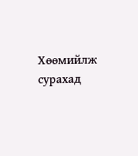Хөөмийлж сурахад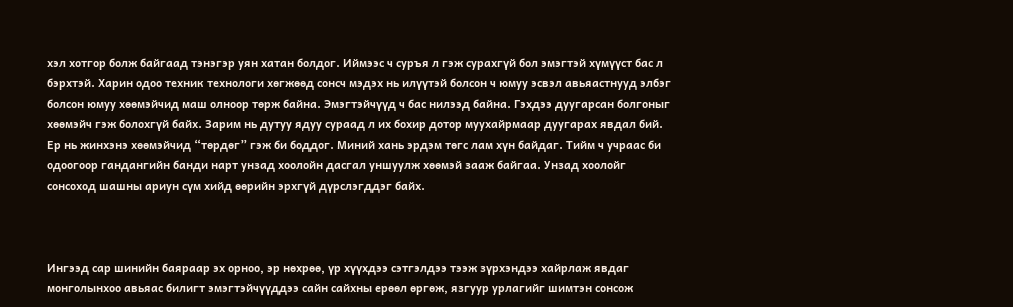хэл хотгор болж байгаад тэнэгэр уян хатан болдог. Иймээс ч суръя л гэж сурахгүй бол эмэгтэй хүмүүст бас л бэрхтэй. Харин одоо техник технологи хөгжөөд сонсч мэдэх нь илүүтэй болсон ч юмуу эсвэл авьяастнууд элбэг болсон юмуу хөөмэйчид маш олноор төрж байна. Эмэгтэйчүүд ч бас нилээд байна. Гэхдээ дуугарсан болгоныг хөөмэйч гэж болохгүй байх. Зарим нь дутуу ядуу сураад л их бохир дотор муухайрмаар дуугарах явдал бий. Ер нь жинхэнэ хөөмэйчид “төрдөг” гэж би боддог. Миний хань эрдэм төгс лам хүн байдаг. Тийм ч учраас би одоогоор гандангийн банди нарт унзад хоолойн дасгал уншуулж хөөмэй зааж байгаа. Унзад хоолойг сонсоход шашны ариун сүм хийд өөрийн эрхгүй дүрслэгддэг байх.



Ингээд сар шинийн баяраар эх орноо, эр нөхрөө, үр хүүхдээ сэтгэлдээ тээж зүрхэндээ хайрлаж явдаг монголынхоо авьяас билигт эмэгтэйчүүддээ сайн сайхны ерөөл өргөж, язгуур урлагийг шимтэн сонсож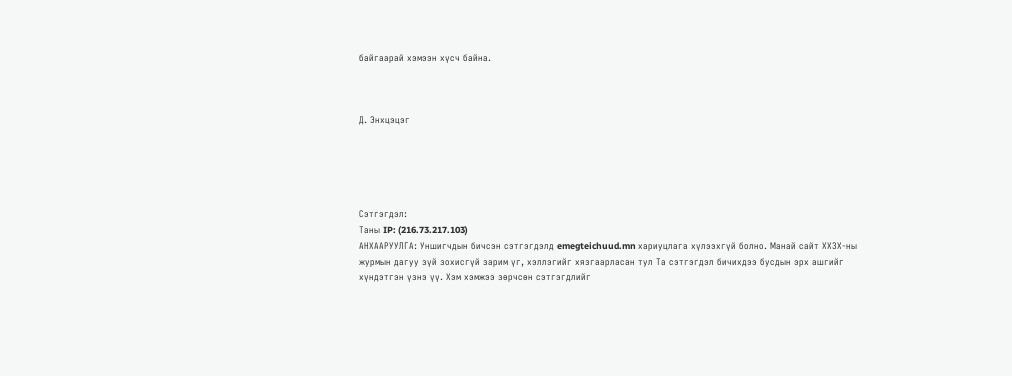байгаарай хэмээн хүсч байна.



Д. Энхцэцэг





Сэтгэгдэл:
Таны IP: (216.73.217.103)
АНХААРУУЛГА: Уншигчдын бичсэн сэтгэгдэлд emegteichuud.mn хариуцлага хүлээхгүй болно. Манай сайт ХХЗХ-ны журмын дагуу зүй зохисгүй зарим үг, хэллэгийг хязгаарласан тул Та сэтгэгдэл бичихдээ бусдын эрх ашгийг хүндэтгэн үзнэ үү. Хэм хэмжээ зөрчсөн сэтгэгдлийг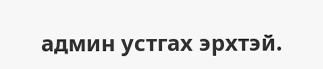админ устгах эрхтэй.